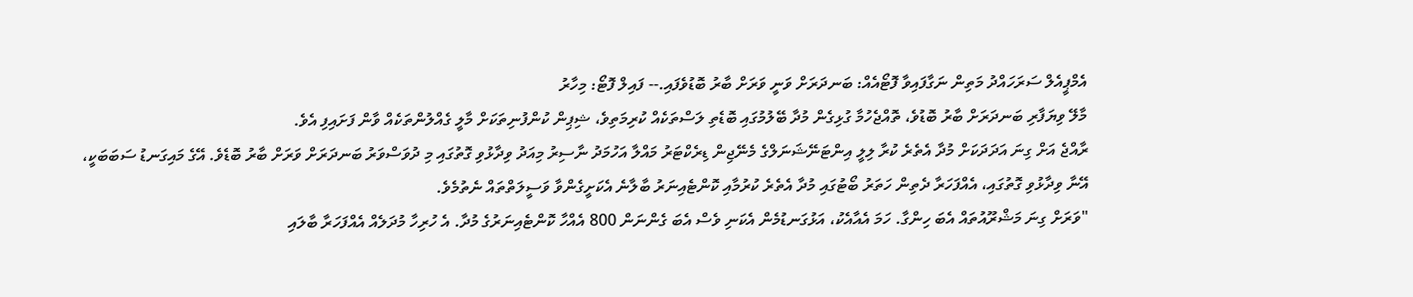އެމްޕީއެލް ސަރަހައްދު މަތިން ނަގާފައިވާ ފޮޓޯއެއް: ބަނދަރަށް ވަނީ ވަރަށް ބާރު ބޮޑުވެފައި.-- ފައިލް ފޮޓޯ: މިހާރު
މާލޭ ވިޔަފާރި ބަނދަރަށް ބާރު ބޮޑުވެ، ތޮއްޖެހުމާ ގުޅިގެން މުދާ ބޭލުމުގައި ބޮޑެތި ލަސްތަކެއް ކުރިމަތިވެ، ޝިޕިން ކުންފުނިތަކަށް މާލީ ގެއްލުންތަކެއް ވާން ފަށައިފި އެވެ.
ރާއްޖެ އަށް ގިނަ އަދަދަކަށް މުދާ އެތެރެ ކުރާ ލިލީ އިންޓަނޭޝަނަލްގެ މެނޭޖިން ޑިރެކްޓަރު މައްލާ އަހުމަދު ނާސިރު މިއަދު ވިދާޅުވި ގޮތުގައި މި ދުވަސްވަރު ބަނދަރަށް ވަރަށް ބާރު ބޮޑެވެ. އޭގެ މައިގަނޑު ސަބަބަކީ، އޭނާ ވިދާޅުވި ގޮތުގައި، އެއްފަހަރާ ދެތިން ހަތަރު ބޯޓުގައި މުދާ އެތެރެ ކުރުމާއި ކޮންޓެއިނަރު ބާލާނެ އެކަށީގެންވާ ވަސީލަތްތައް ނެތުމެވެ.
"ވަރަށް ގިނަ މަޝްރޫއުތައް އެބަ ހިންގާ. ހަމަ އެއާއެކު، އަޅުގަނޑުމެން އެކަނި ވެސް އެބަ ގެންނަން 800 އެއްހާ ކޮންޓެއިނަރުގެ މުދާ. އެ ހުރިހާ މުދަލެއް އެއްފަހަރާ ބާލައި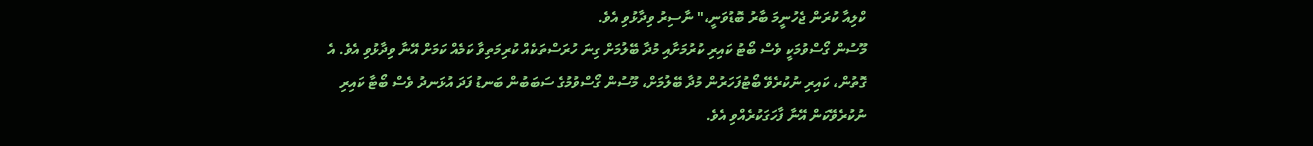ކްލިއާ ކުރަން ޖެހުނީމަ ބާރު ބޮޑުވަނީ،" ނާސިރު ވިދާޅުވި އެވެ.
މޫސުން ގޯސްވުމަކީ ވެސް ބޯޓު ކައިރި ކުރުމަށާއި މުދާ ބޭލުމަށް ގިނަ ހުރަސްތަކެއް ކުރިމަތިވާ ކަމެއް ކަމަށް އޭނާ ވިދާޅުވި އެވެ. އެ ގޮތުން، ކައިރި ނުކުރެވޭ ބޯޓުފަހަރުން މުދާ ބޭލުމަށް، މޫސުން ގޯސްވުމުގެ ސަބަބުން ބަނޑު ފަދަ އުޅަނދު ވެސް ބޯޓާ ކައިރި ނުކުރެވޭކަން އޭނާ ފާހަގަކުރެއްވި އެވެ.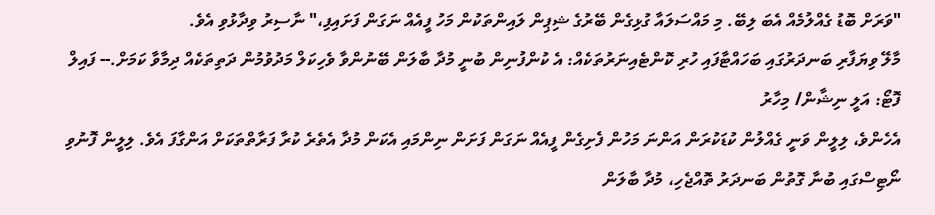"ވަރަށް ބޮޑު ގެއްލުމެއް އެބަ ލިބޭ. މި މައްސަލައާ ގުޅިގެން ބޭރުގެ ޝިޕިން ލައިންތަކުން މަހު ފީއެއް ނަގަން ފަށައިފި،" ނާސިރު ވިދާޅުވި އެވެ.
މާލޭ ވިޔަފާރި ބަނދަރުގައި ބަހައްޓާފައި ހުރި ކޮންޓެއިނަރުތަކެއް: އެ ކުންފުނިން ބުނީ މުދާ ބާލަން ބޭނުންވާ ވެހިކަލް މަދުވުމުން ދަތިތަކެއް ދިމާވާ ކަމަށް.-- ފައިލް ފޮޓޯ: އަލީ ނިޝާން/ މިހާރު
އެހެންވެ، ލިލީން ވަނީ ގެއްލުން ކުޑަކުރަން އަންނަ މަހުން ފެށިގެން ފީއެއް ނަގަން ފަށަން ނިންމައި އެކަން މުދާ އެތެރެ ކުރާ ފަރާތްތަކަށް އަންގާފަ އެވެ. ލިލީން ފޮނުވި ނޯޓިސްގައި ބުނާ ގޮތުން ބަނދަރު ތޮއްޖެހި، މުދާ ބާލަން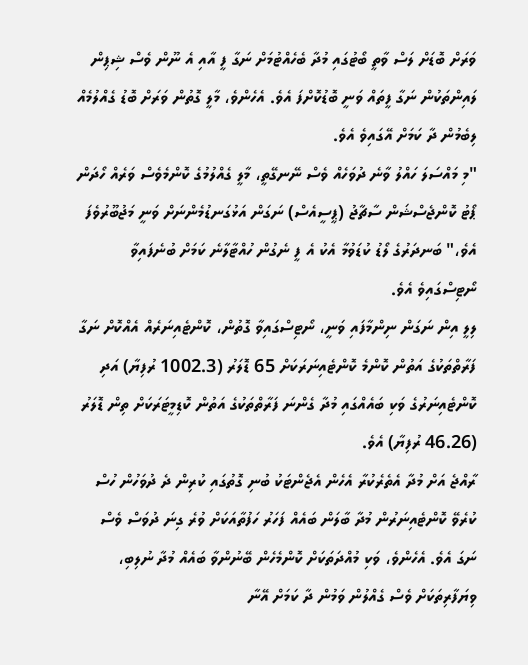ވަރަށް ބޮޑަށް ލަސް ވާތީ ބޯޓުގައި މުދާ ބެހެއްޓުމަށް ނަގާ ފީ އާއި އެ ނޫން ވެސް ޝިޕިން ލައިންތަކުން ނަގާ ފީތައް ވަނީ ބޮޑުކޮށްފަ އެވެ. އެހެންވެ، މާލީ ގޮތުން ވަރަށް ބޮޑު ގެއްލުމެއް ލިބެމުން ދާ ކަމަށް އޭގައިވެ އެވެ.
"މި މައްސަލަ ހައްލު ވާނެ ދުވަހެއް ވެސް ނޭނގޭތީ، މާލީ ގެއްލުމުގެ ކޮންމެވެސް ވަރެއް ހޯދަން ޕޯޓު ކޮންޖެސްޝަން ސާޗާޖު (ޕީސީއެސް) ނަގަން އަޅުގަނޑުމެންނަށް ވަނީ މަޖުބޫރުވެފަ އެވެ،" ބަނދަރުގެ ލޯޑު ކުޑަވުމާ އެކު އެ ފީ ނެގުން ހުއްޓާލާނެ ކަމަށް ބުނެފައިވާ ނޯޓިސްގައިވެ އެވެ.
ލިލީ އިން ނަގަން ނިންމާފައި ވަނީ، ނޯޓިސްގައިވާ ގޮތުން، ކޮންޓެއިނަރެއް އެއްކޮށް ނަގާ ފަރާތްތަކުގެ އަތުން ކޮންމެ ކޮންޓެއިނަރަކަށް 65 ޑޮލަރު (1002.3 ރުފިޔާ) އަދި ކޮންޓެއިނަރުގެ ވަކި ބައެއްގައި މުދާ ގެންނަ ފަރާތްތަކުގެ އަތުން ކޮޑިމީޓަރަކަށް ތިން ޑޮލަރު (46.26 ރުފިޔާ) އެވެ.
ރާއްޖެ އަށް މުދާ އެތެރެކުރާ އެހެން އެޖެންޓަކު ބުނި ގޮތުގައި ކުރިން ދެ ދުވަހުން ހުސް ކުރެވޭ ކޮންޓެއިނަރުން މުދާ ބާލަން ބައެއް ފަހަރު ހަފުތާއަކަށް ވުރެ ގިނަ ދުވަސް ވެސް ނަގަ އެވެ. އެހެންވެ، ވަކި މުއްދަތަކަށް ކޮންމެހެން ބޭނުންވާ ބައެއް މުދާ ނުލިބި، ވިޔަފާރިތަކަށް ވެސް ގެއްލުން ވަމުން ދާ ކަމަށް އޭނާ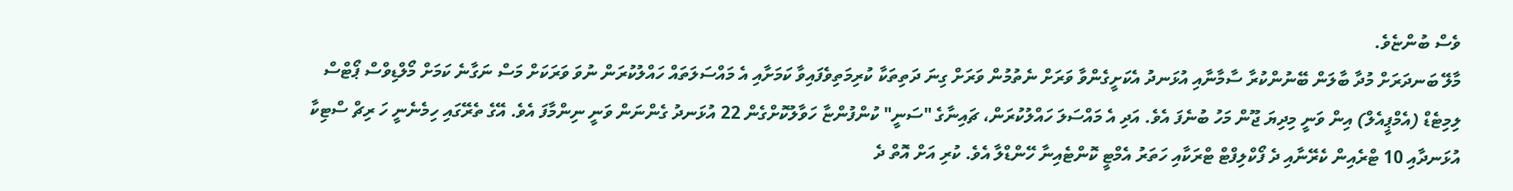ވެސް ބުންޏެވެ.
މާލޭ ބަނދަރަށް މުދާ ބާލަން ބޭނުންކުރާ ސާމާނާއި އުޅަނދު އެކަށީގެންވާ ވަރަށް ނެތުމުން ވަރަށް ގިނަ ދަތިތަކާ ކުރިމަތިވެފައިވާ ކަމަށާއި އެ މައްސަލަތައް ހައްލުކުރަން ނުވަ ވަރަކަށް މަސް ނަގާނެ ކަމަށް މޯލްޑިވްސް ޕޯޓްސް ލިމިޓެޑް (އެމްޕީއެލް) އިން ވަނީ މިދިޔަ ޖޫން މަހު ބުނެފަ އެވެ. އަދި އެ މައްސަލަ ހައްލުކުރަން، ޗައިނާގެ "ސަނީ" ކުންފުންޏާ ހަވާލުކޮށްގެން 22 އުޅަނދު ގެންނަން ވަނީ ނިންމާފަ އެވެ. އޭގެ ތެރޭގައި ހިމެނެނީ ހަ ރިޗް ސްޓިކާ އުޅަނދާއި 10 ޓްރެއިން ކެރޭނާއި ދެ ފޯކްލިފްޓް ޓްރަކާއި ހަތަރު އެމްޓީ ކޮންޓެއިނާ ހޭންޑްލާ އެވެ. ކުރި އަށް އޮތް ދެ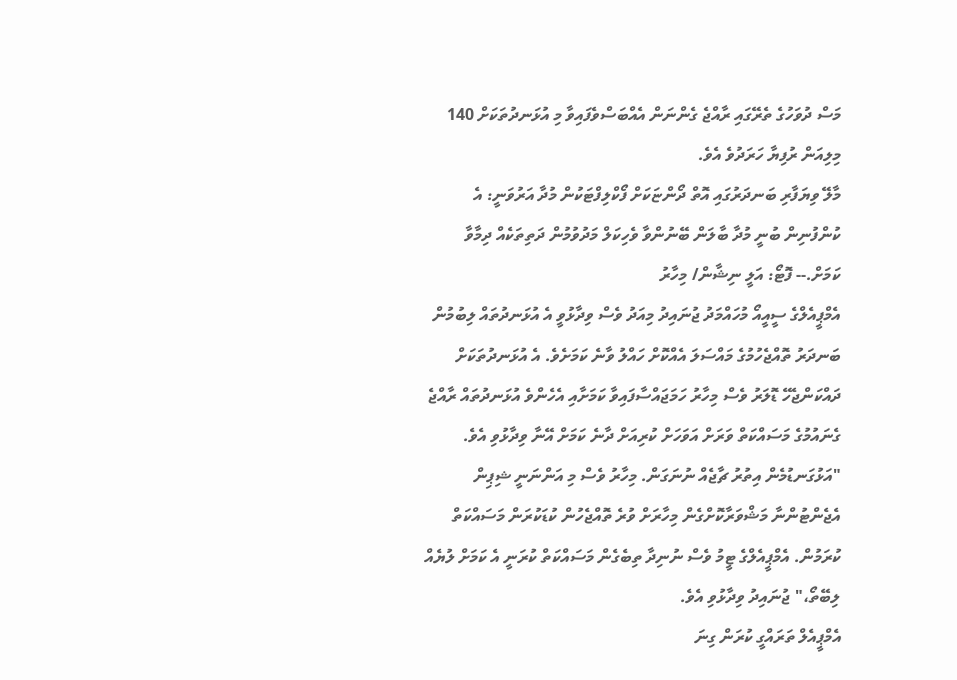މަސް ދުވަހުގެ ތެރޭގައި ރާއްޖެ ގެންނަން އެއްބަސްވެފައިވާ މި އުޅަނދުތަކަށް 140 މިލިއަން ރުފިޔާ ހަރަދުވެ އެވެ.
މާލޭ ވިޔަފާރި ބަނދަރުގައި އޮތް ދޯންޏަކަށް ފޯކްލިފްޓަކުން މުދާ އަރުވަނީ: އެ ކުންފުނިން ބުނީ މުދާ ބާލަން ބޭނުންވާ ވެހިކަލް މަދުވުމުން ދަތިތަކެއް ދިމާވާ ކަމަށް.-- ފޮޓޯ: އަލީ ނިޝާން/ މިހާރު
އެމްޕީއެލްގެ ސީއީއޯ މުހައްމަދު ޖުނައިދު މިއަދު ވެސް ވިދާޅުވީ އެ އުޅަނދުތައް ލިބުމުން ބަނދަރު ތޮއްޖެހުމުގެ މައްސަލަ އެއްކޮށް ހައްލު ވާނެ ކަމަށެވެ. އެ އުޅަނދުތަކަށް ދައްކަންޖެހޭ ޑޮލަރު ވެސް މިހާރު ހަމަޖައްސާފައިވާ ކަމަށާއި އެހެންވެ އުޅަނދުތައް ރާއްޖެ ގެނައުމުގެ މަސައްކަތް ވަރަށް އަވަހަށް ކުރިއަށް ދާނެ ކަމަށް އޭނާ ވިދާޅުވި އެވެ.
"އަޅުގަނޑުމެން އިތުރު ޗާޖެއް ނުނަގަން. މިހާރު ވެސް މި އަންނަނީ ޝިޕިން އެޖެންޓުންނާ މަޝްވަރާކޮށްގެން މިހާރަށް ވުރެ ތޮއްޖެހުން ކުޑަކުރަން މަސައްކަތް ކުރަމުން. އެމްޕީއެލްގެ ޓީމު ވެސް ނުނިދާ ތިބެގެން މަސައްކަތް ކުރަނީ އެ ކަމަށް ލުޔެއް ލިބޭތޯ،" ޖުނައިދު ވިދާޅުވި އެވެ.
އެމްޕީއެލް ތަރައްގީ ކުރަން ގިނަ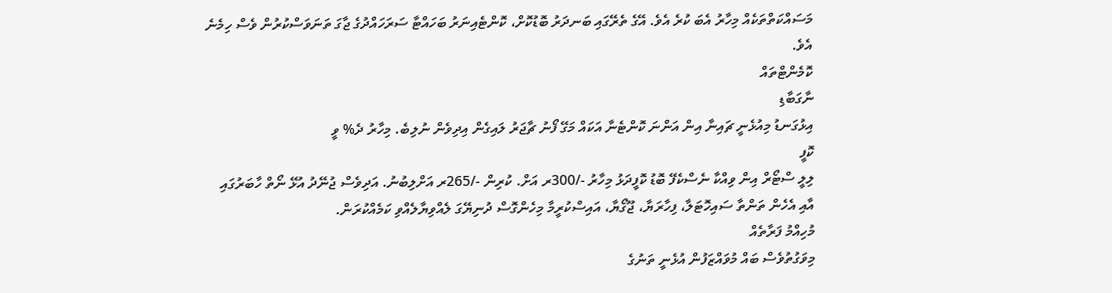މަސައްކަތްތަކެއް މިހާރު އެބަ ކުރެ އެވެ. އޭގެ ތެރޭގައި ބަނދަރު ބޮޑުކޮށް، ކޮންޓެއިނަރު ބަހައްޓާ ސަރަހައްދުގެ ޖާގަ ތަނަވަސްކުރުން ވެސް ހިމެނެ އެވެ.
ކޮމެންޓްތައް
ނާގަބާޑި
އިޅުގަނޑު މިއުޅެނީ ޗައިނާ އިން އަންނަ ކޮންޓެނާ އަކައް މަގޭ ފޯނު ޗާޖަރު ލައިގެން އިދިވެން ނުލިބެ. މިހާރު ދެ% ވީ
ކޮފީ
ލިލީ ސްޓޯރް އިން ވިއްކާ ނެސްކެފޭ ބޮޑު ކޮފީދަޅު މިހާރު -/300ރ އަށް. ކުރިން -/265ރ އަށްލިބުނު. އަދިވެސް ޖުނޭދު އުޅޭ ނޯތް ހާބަރުގައި އާއި އެހެން ތަންތާ ސައިހޮޓަލާ، ފިހާރަޔާ، ޖޫގޯޔާ، އައިސްކުރީމާ މިހެންގޮސް ދުނިޔޭގަ ލެއްވިޔާލެއްވި ކަމެއްކުރަން.
މުހިއްމު ފަރާތެއް
މިވަގުތުވެސް ބައް މުވައްޒަފުން އުޅެނީ ތަނުގެ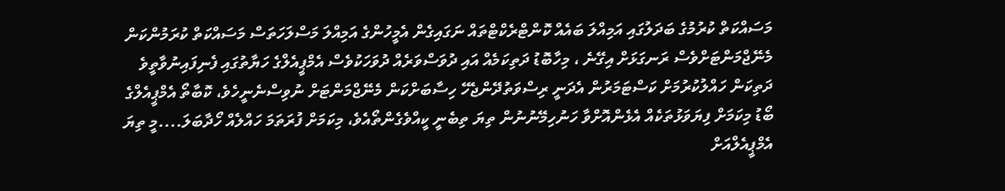މަސައްކަތް ކުރުމުގެ ބަދަލުގައި އަމިއްލަ ބައެއް ކޮންޓްރެކްޓްތައް ނަގައިގެން އެމީހުންގެ އަމިއްލަ މަސްލަހަތަސް މަސައްކަތް ކުރަމުންކަން މެނޭޖްމަންޓަށްވެސް ރަނގަޅަށް އިގޭނެ ، މިހާބޮޑު ދަތިކަމެއް އައި ދުވަސްވަރެއް ދުވަހަކުވެސް އެމްޕީއެލްގެ ހަޔާތުގައި ފެނިފައިނުވާތީވެ ދަތިކަން ހައްލުކުރުމަށް ކަސްޓަމަރުން އެދަނީ ރިސްވަތުދޭންޖެހޭ ހިސާބަށްކަން މެނޭޖްމަންޓަށް ނުވިސްނެނީހެވެ، ކޮބާތޯ އެމްޕީއެލްގެ ބޯޑު މިކަމަށް ފިޔަވަޅުތަކެއް އެޅެންއޮށްވާ ހަނުހިމޭނުނުން ތިޔަ ތިބެނީ ކީއްވެގެންތޯއެވެ، މިކަމަށް ފުރަތަމަ ހައްލެއް ހޯދާބަލަ....މީ ތިޔަ އެމްޕީއެލްއަށް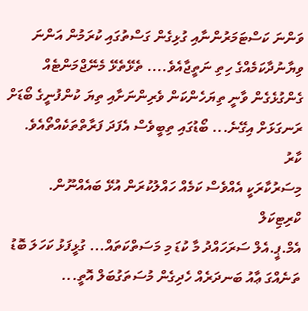ވަންނަ ކަސްޓަމަރުންނާއި ގުޅިގެން ގަސްތުގައި ކުރަމުން އަންނަ ވިޔާނުދާކަމެއްގެ ހިތި ނަތީޖާއެވެ.... ތެޅޭތެޅޭ މެނޭޖްމަންޓެއް ގެންގުޅެގެން ވާނީ ތިޔަހެންކަން ވެރިންނަށާއި ތިޔަ ކުންފުނީގެ ބޯޑަށް ރަނގަޅަށް އިގޭނެ... ބޯޑުގައި ތިބީވެސް އެފަދަ ފަރާތްތަކެއްތޯއެވެ.
ކާރު
މިސަރުކާރަކީ އެއްވެސް ކަމެއް ހައްލުކުރަން އުޅޭ ބައެއްނޫން.
ކްރިޓިކަލް
އެމް.ޕީ.އެލް ސަރަހައްދު މާ ކުޑަ މި މަސަތްކަތައް... ގުޅީފަޅު ކަހަލަ ބޮޑު ތަނެއްގަ ޢާއު ބަނދަރެއް ހެދިގެން މުސަތަގުބަލް އޮތީ...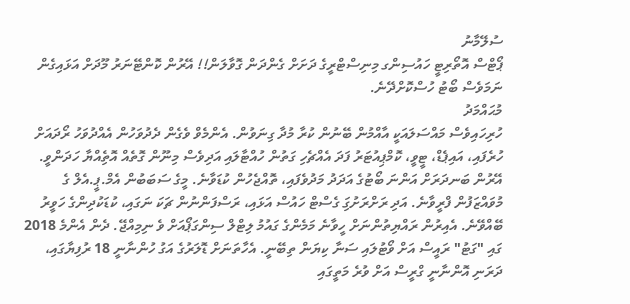ސުލޭމާނު
ޕޯޓްސް އޮތޯރިޓީ ހައުސިންގ މިނިސްޓްރީގެ ދަށަށް ގެންދަން ގޮވާލަން!! އޭރުން ކޮންޓޭނަރު މޫދަށް އަޅައިގެން ނަމަވެސް ބޯޓު ހުސްކޮށްދޭނެ.
މުޙައްމަދު
ހުރިހައިވެސް މައްސަލައަކީ އާއްމުން ބޭނުން ކުރާ މުދާ ގިނަވުން. އެންމެވް ވެގެން ދެދުވަހުން އެއްދުވަހު ރޯދައަށް ހުރެފައި، އައިޕެޑް، ޓީވީ، ކޮމްޕިއުޓަރު ފަދަ އެއްޗެހި ގަތުން ހުއްޓާލައި އަދިވެސް މިނޫން ގޮތެއް އޮތިެއްޔާ ހަދަންވީ. އޭރުން ބަނދަރަށް އަންނަ ބޯޓުގެ އަދަދު މަދުވެފައި، ތޮއްޖެހުން ކުޑަވާނެ. މީގެ ސަބަބުން އެމް.ޕީ.އެލް ގެ މުވައްޒަފުން ފްރީވާނެ. އަދި ރަށްރަށުގަި ގެސްޓް ހައުސް އަޅައި، ރަސްފަންނުން ޗަކަ ނަގައި، ކުޑަކުދިންގެ ހަވީރު ބޭއްވޭނެ. އެއިރުން ރައްޔިތުންނަށް ހީވާނެ މަމެންގެ ގައުމު ލިޓްލް ސިންގަޕޯއަށް ވެ ނިމިއްޖޭ. ދެން އެންމެ 2018 ގައި "ގަޓު" ރައީސް އަށް ވޯޓުލައި ސަނާ ކިޔަން ތިބޭނީ. އެހާތަނަށް ޑޮލަރުގެ އަގު ހުންނާނީ 18 ރުފިޔާގައި، ދަރަނި އޮންނާނީ ގްރީސް އަށް ވުރެ މަތީގައި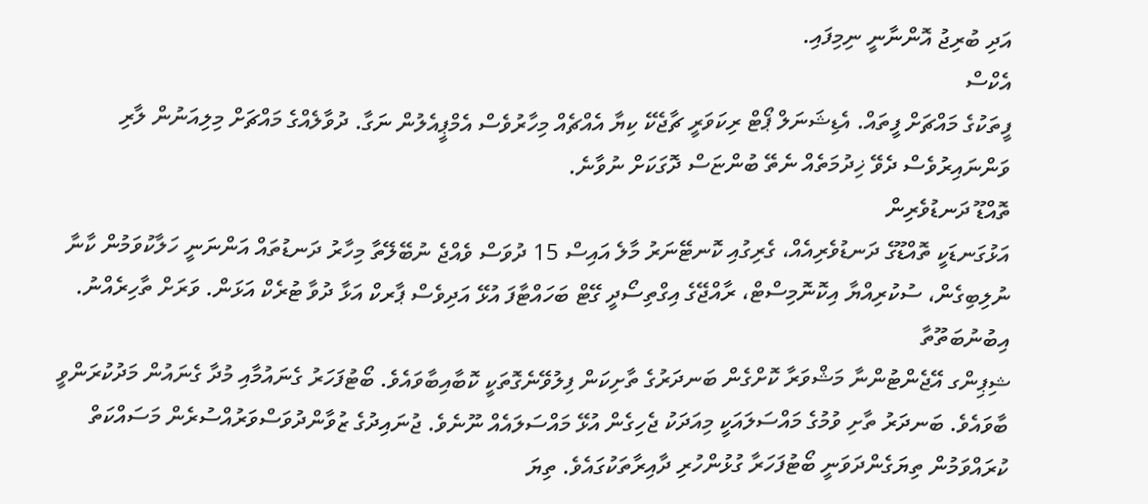އަދި ބުރިޖު އޮންނާނީ ނިމިފައި.
އެކްސް
ފީތަކުގެ މައްޗަށް ފީތައް. އެޑިޝަނަލް ޕޯޓް ރިކަވަރީ ޗާޖެކޭ ކިޔާ އެއްޗެއް މިހާރުވެސް އެމްޕީއެލުން ނަގާ. ދުވާލެއްގެ މައްޗަށް މިލިއަނުން ލާރި ވަންނައިރުވެސް ދެވޭ ޚިދުމަތެއް ނެތޭ ބުންޏަސް ދޮގަކަށް ނުވާނެ.
ތޮއްޑޫ ދަނޑުވެރިން
އަޅުގަނޑަކީ ތޮއްޑޫގެ ދަނޑުވެރިއެއް، ގެރިގުއި ކޮނޓޭނަރު މާލެ އައިސް 15 ދުވަސް ވެއްޖެ ނުބޭލޭތާ މިހާރު ދަނޑުތައް އަންނަނީ ހަލާކުވަމުން ކާނާ ނުލިބިގެން، ސުކުރިއްޔާ އިކޮނޮމިސްޓް، ރާއްޖޭގެ އިގްތިސޯދީ ގޭޓް ބަހައްޓާފަ އުޅޭ އަދިވެސް ޕާރކް އަޅާ ދުވާ ޓުރެކް އަޅަން. ވަރަށް ތާހިރެއްނު.
އިބުނުބަތޫތާ
ޝިޕިންގ އޭޖެންޓުންނާ މަޝްވަރާ ކޮށްގެން ބަނދަރުގެ ތާށިކަން ފިލުވޭނެގޮތަކީ ކޮބާއިބާވައެވެ. ބޯޓުފަހަރު ގެނައުމާއި މުދާ ގެނައުން މަދުކުރަންވީ ބާވައެވެ. ބަނދަރު ތާށި ވުމުގެ މައްސަލައަކީ މިއަދަކު ޖެހިގެން އުޅޭ މައްސަލައެއް ނޫނެވެ. ޖުނައިދުގެ ޒުވާންދުވަސްވަރުއްސުރެން މަސައްކަތް ކުރައްވަމުން ތިޔަގެންދަވަނީ ބޯޓުފަހަރާ ގުޅުންހުރި ދާއިރާތަކުގައެވެ. ތިޔަ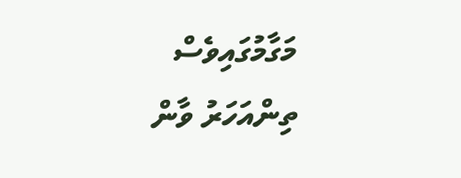މަގާމުގައިވެސް ތިންއަހަރު ވާން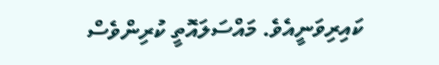ކައިރިވަނީއެވެ. މައްސަލައޮތީ ކުރިންވެސް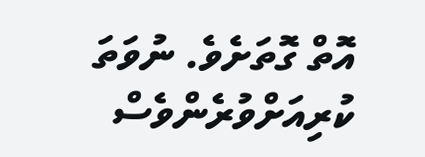އޮތް ގޮތަށެވެ. ނުވަތަ ކުރިއަށްވުރެންވެސް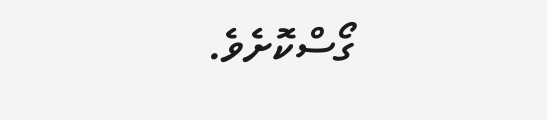ގޯސްކޮށެވެ.